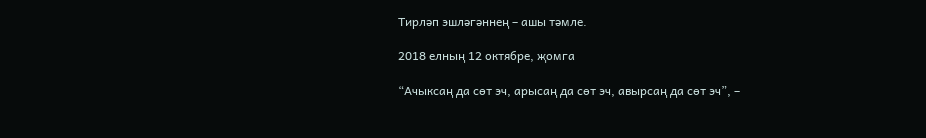Тирләп эшләгәннең – ашы тәмле.

2018 елның 12 октябре, җомга

“Ачыксаң да сөт эч, арысаң да сөт эч, авырсаң да сөт эч”, –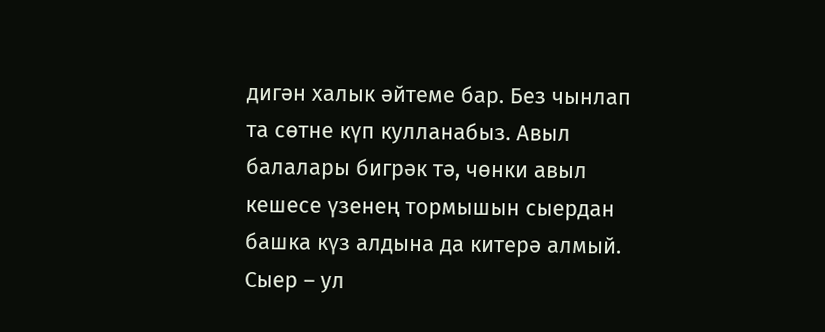дигән халык әйтеме бар. Без чынлап та сөтне күп кулланабыз. Авыл балалары бигрәк тә, чөнки авыл кешесе үзенең тормышын сыердан башка күз алдына да китерә алмый. Сыер – ул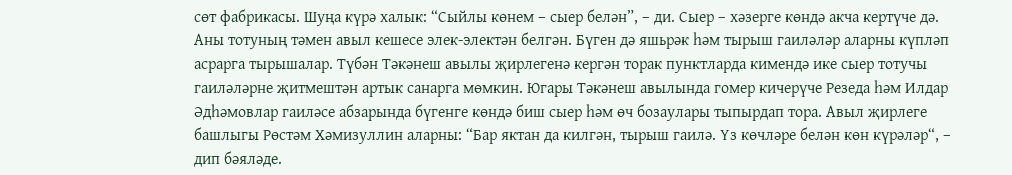сөт фабрикасы. Шуңа күрә халык: “Сыйлы көнем – сыер белән”, – ди. Сыер – хәзерге көндә акча кертүче дә. Аны тотуның тәмен авыл кешесе элек-электән белгән. Бүген дә яшьрәк һәм тырыш гаиләләр аларны күпләп асрарга тырышалар. Түбән Тәкәнеш авылы җирлегенә кергән торак пунктларда кимендә ике сыер тотучы гаиләләрне җитмештән артык санарга мөмкин. Югары Тәкәнеш авылында гомер кичерүче Резеда һәм Илдар Әдһәмовлар гаиләсе абзарында бүгенге көндә биш сыер һәм өч бозаулары тыпырдап тора. Авыл җирлеге башлыгы Рөстәм Хәмизуллин аларны: “Бар яктан да килгән, тырыш гаилә. Үз көчләре белән көн күрәләр“, – дип бәяләде.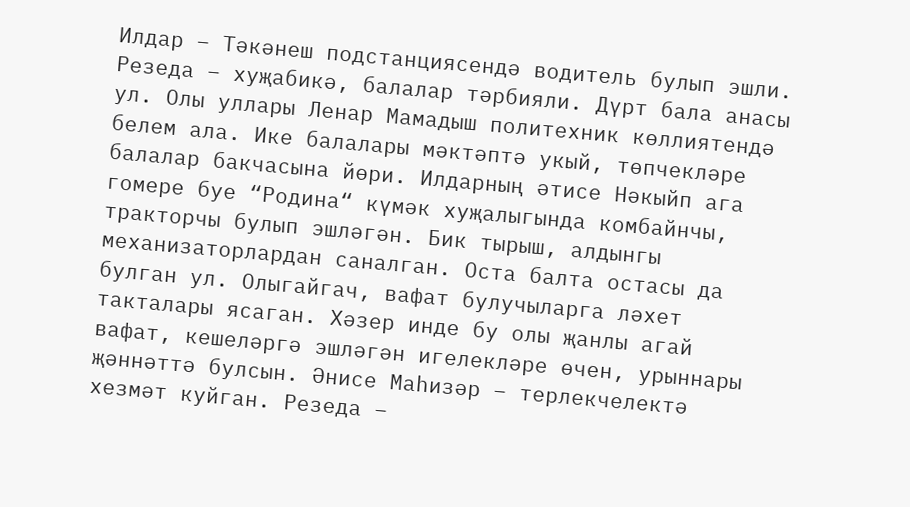Илдар – Тәкәнеш подстанциясендә водитель булып эшли. Резеда – хуҗабикә, балалар тәрбияли. Дүрт бала анасы ул. Олы уллары Ленар Мамадыш политехник көллиятендә белем ала. Ике балалары мәктәптә укый, төпчекләре балалар бакчасына йөри. Илдарның әтисе Нәкыйп ага гомере буе “Родина“ күмәк хуҗалыгында комбайнчы, тракторчы булып эшләгән. Бик тырыш, алдынгы механизаторлардан саналган. Оста балта остасы да булган ул. Олыгайгач, вафат булучыларга ләхет такталары ясаган. Хәзер инде бу олы җанлы агай вафат, кешеләргә эшләгән игелекләре өчен, урыннары җәннәттә булсын. Әнисе Маһизәр – терлекчелектә хезмәт куйган. Резеда –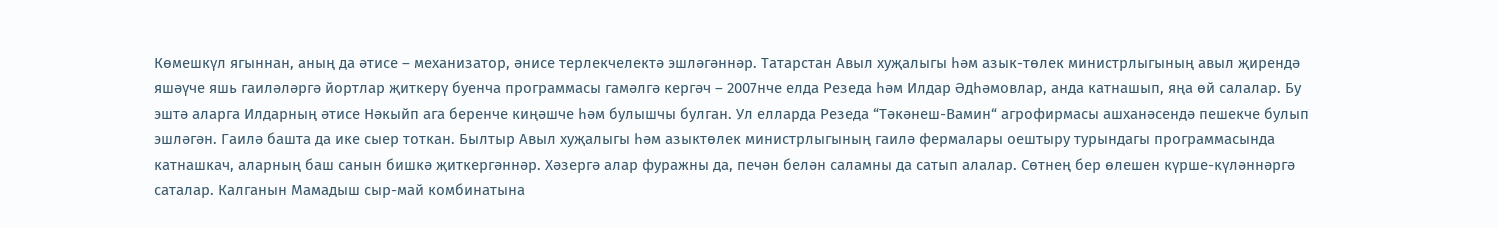Көмешкүл ягыннан, аның да әтисе – механизатор, әнисе терлекчелектә эшләгәннәр. Татарстан Авыл хуҗалыгы һәм азык-төлек министрлыгының авыл җирендә яшәүче яшь гаиләләргә йортлар җиткерү буенча программасы гамәлгә кергәч – 2007нче елда Резеда һәм Илдар Әдһәмовлар, анда катнашып, яңа өй салалар. Бу эштә аларга Илдарның әтисе Нәкыйп ага беренче киңәшче һәм булышчы булган. Ул елларда Резеда “Тәкәнеш-Вамин“ агрофирмасы ашханәсендә пешекче булып эшләгән. Гаилә башта да ике сыер тоткан. Былтыр Авыл хуҗалыгы һәм азыктөлек министрлыгының гаилә фермалары оештыру турындагы программасында катнашкач, аларның баш санын бишкә җиткергәннәр. Хәзергә алар фуражны да, печән белән саламны да сатып алалар. Сөтнең бер өлешен күрше-күләннәргә саталар. Калганын Мамадыш сыр-май комбинатына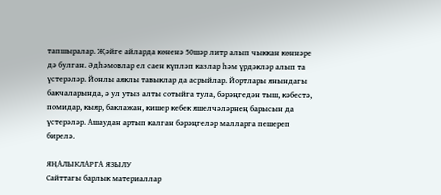тапшыралар. Җәйге айларда көненә 50шәр литр алып чыккан көннәре дә булган. Әдһәмовлар ел саен күпләп казлар һәм үрдәкләр алып та үстерәләр. Йонлы аяклы тавыклар да асрыйлар. Йортлары янындагы бакчаларында, ә ул утыз алты сотыйга тула, бәрәңгедән тыш, кәбестә, помидар, кыяр, баклажан, кишер кебек яшелчәләрнең барысын да үстерәләр. Ашаудан артып калган бәрәңгеләр малларга пешереп бирелә.

ЯҢАЛЫКЛАРГА ЯЗЫЛУ
Сайттагы барлык материаллар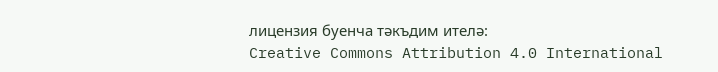лицензия буенча тәкъдим ителә:
Creative Commons Attribution 4.0 International